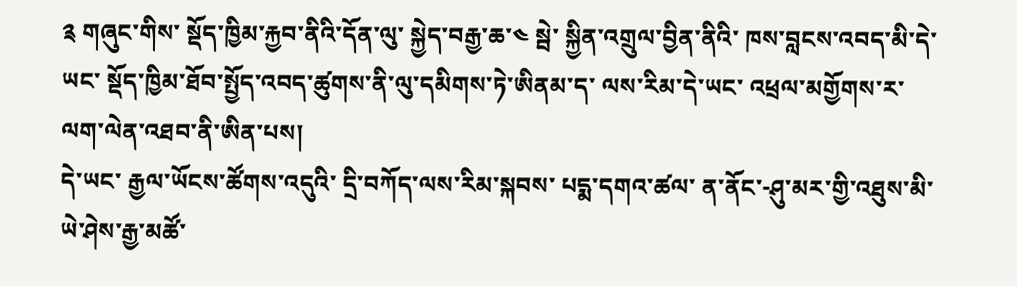༉ གཞུང་གིས་ སྡོད་ཁྱིམ་རྐྱབ་ནིའི་དོན་ལུ་ སྐྱེད་བརྒྱ་ཆ་༤ སྦེ་ སྐྱིན་འགྲུལ་བྱིན་ནིའི་ ཁས་བླངས་འབད་མི་དེ་ཡང་ སྡོད་ཁྱིམ་ཐོབ་སྤྱོད་འབད་ཚུགས་ནི་ལུ་དམིགས་ཏེ་ཨིནམ་ད་ ལས་རིམ་དེ་ཡང་ འཕྲལ་མགྱོགས་ར་ ལག་ལེན་འཐབ་ནི་ཨིན་པས།
དེ་ཡང་ རྒྱལ་ཡོངས་ཚོགས་འདུའི་ དྲི་བཀོད་ལས་རིམ་སྐབས་ པདྨ་དགའ་ཚལ་ ན་ནོང་-ཤུ་མར་གྱི་འཐུས་མི་ ཡེ་ཤེས་རྒྱ་མཚོ་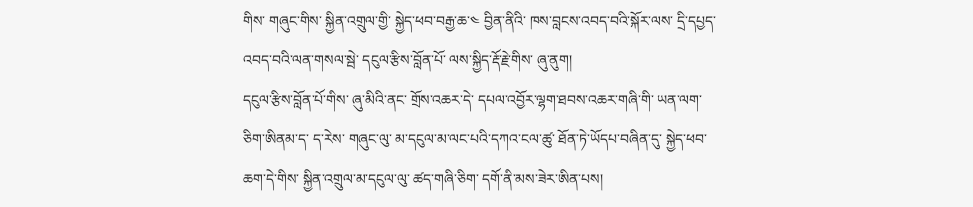གིས་ གཞུང་གིས་ སྐྱིན་འགྲུལ་གྱི་ སྐྱེད་ཕབ་བརྒྱ་ཆ་༤ བྱིན་ནིའི་ ཁས་བླངས་འབད་བའི་སྐོར་ལས་ དྲི་དཔྱད་འབད་བའི་ལན་གསལ་སྦེ་ དངུལ་རྩིས་བློན་པོ་ ལས་སྐྱིད་རྡོ་རྗེ་གིས་ ཞུ་ནུག།
དངུལ་རྩིས་བློན་པོ་གིས་ ཞུ་མིའི་ནང་ གྲོས་འཆར་དེ་ དཔལ་འབྱོར་ལྷག་ཐབས་འཆར་གཞི་གི་ ཡན་ལག་ཅིག་ཨིནམ་ད་ ད་རེས་ གཞུང་ལུ་ མ་དངུལ་མ་ལང་པའི་དཀའ་ངལ་ཚུ་ ཐོན་ཏེ་ཡོདཔ་བཞིན་དུ་ སྐྱེད་ཕབ་ཆག་དེ་གིས་ སྐྱིན་འགྲུལ་མ་དངུལ་ལུ་ ཚད་གཞི་ཅིག་ དགོ་ནི་མས་ཟེར་ཨིན་པས།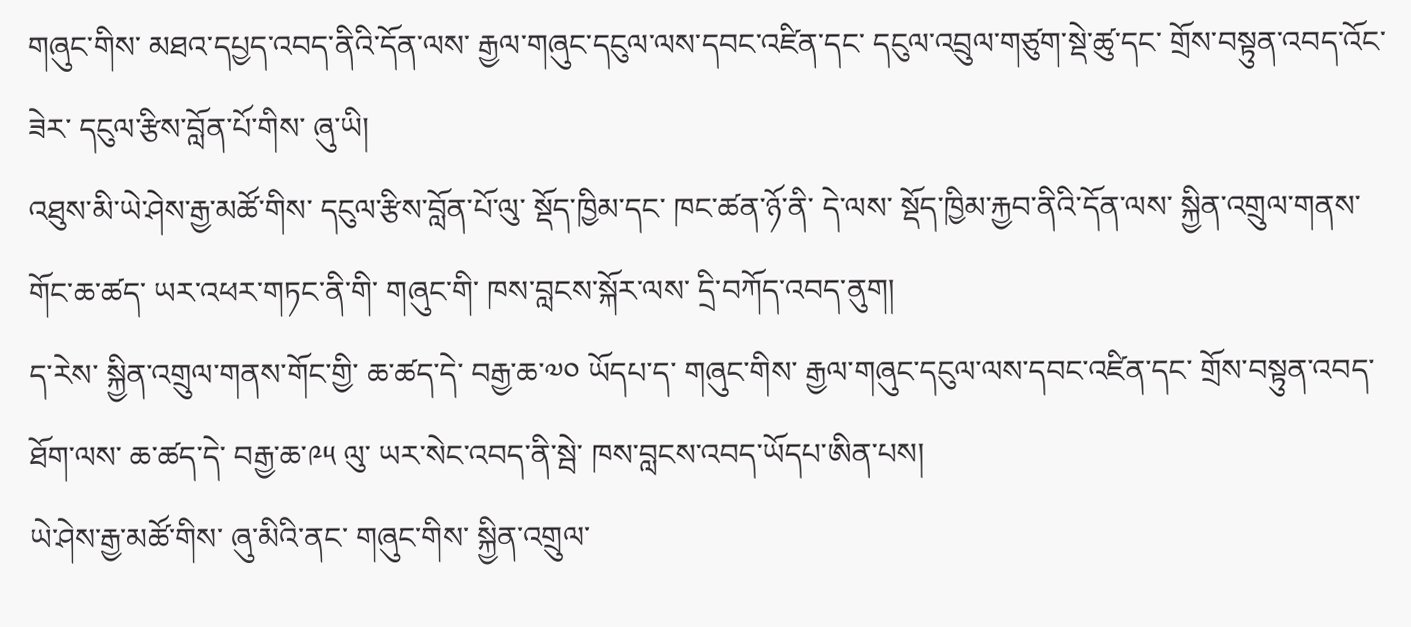གཞུང་གིས་ མཐའ་དཔྱད་འབད་ནིའི་དོན་ལས་ རྒྱལ་གཞུང་དངུལ་ལས་དབང་འཛིན་དང་ དངུལ་འབྲུལ་གཙུག་སྡེ་ཚུ་དང་ གྲོས་བསྟུན་འབད་འོང་ཟེར་ དངུལ་རྩིས་བློན་པོ་གིས་ ཞུ་ཡི།
འཐུས་མི་ཡེ་ཤེས་རྒྱ་མཚོ་གིས་ དངུལ་རྩིས་བློན་པོ་ལུ་ སྡོད་ཁྱིམ་དང་ ཁང་ཚན་ཉོ་ནི་ དེ་ལས་ སྡོད་ཁྱིམ་རྐྱབ་ནིའི་དོན་ལས་ སྐྱིན་འགྲུལ་གནས་གོང་ཆ་ཚད་ ཡར་འཕར་གཏང་ནི་གི་ གཞུང་གི་ ཁས་བླངས་སྐོར་ལས་ དྲི་བཀོད་འབད་ནུག།
ད་རེས་ སྐྱིན་འགྲུལ་གནས་གོང་གྱི་ ཆ་ཚད་དེ་ བརྒྱ་ཆ་༧༠ ཡོདཔ་ད་ གཞུང་གིས་ རྒྱལ་གཞུང་དངུལ་ལས་དབང་འཛིན་དང་ གྲོས་བསྟུན་འབད་ཐོག་ལས་ ཆ་ཚད་དེ་ བརྒྱ་ཆ་༩༥ ལུ་ ཡར་སེང་འབད་ནི་སྦེ་ ཁས་བླངས་འབད་ཡོདཔ་ཨིན་པས།
ཡེ་ཤེས་རྒྱ་མཚོ་གིས་ ཞུ་མིའི་ནང་ གཞུང་གིས་ སྐྱིན་འགྲུལ་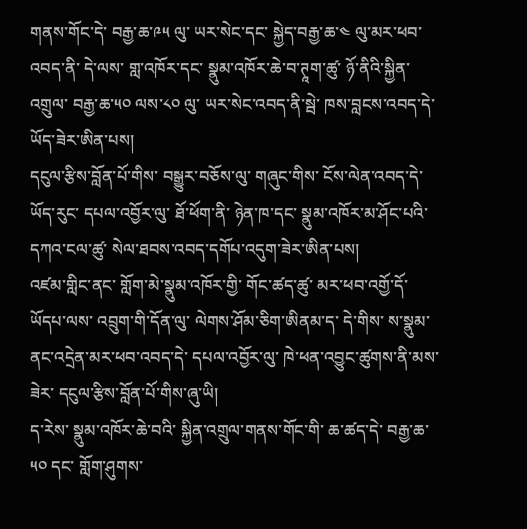གནས་གོང་དེ་ བརྒྱ་ཆ་༩༥ ལུ་ ཡར་སེང་དང་ སྐྱེད་བརྒྱ་ཆ་༤ ལུ་མར་ཕབ་འབད་ནི་ དེ་ལས་ གླ་འཁོར་དང་ སྣུམ་འཁོར་ཆེ་བ་ཊཱག་ཚུ་ ཉོ་ནིའི་སྐྱིན་འགྲུལ་ བརྒྱ་ཆ་༥༠ ལས་༨༠ ལུ་ ཡར་སེང་འབད་ནི་སྦེ་ ཁས་བླངས་འབད་དེ་ ཡོད་ཟེར་ཨིན་པས།
དངུལ་རྩིས་བློན་པོ་གིས་ བསྒྱུར་བཅོས་ལུ་ གཞུང་གིས་ ངོས་ལེན་འབད་དེ་ཡོད་རུང་ དཔལ་འབྱོར་ལུ་ ཐོ་ཕོག་ནི་ ཉེན་ཁ་དང་ སྣུམ་འཁོར་མ་ཤོང་པའི་ དཀའ་ངལ་ཚུ་ སེལ་ཐབས་འབད་དགོཔ་འདུག་ཟེར་ཨིན་པས།
འཛམ་གླིང་ནང་ གློག་མེ་སྣུམ་འཁོར་གྱི་ གོང་ཚད་ཚུ་ མར་ཕབ་འགྱོ་དོ་ཡོདཔ་ལས་ འབྲུག་གི་དོན་ལུ་ ལེགས་ཤོམ་ཅིག་ཨིནམ་ད་ དེ་གིས་ ས་སྣུམ་ནང་འདྲེན་མར་ཕབ་འབད་དེ་ དཔལ་འབྱོར་ལུ་ ཁེ་ཕན་འབྱུང་ཚུགས་ནི་མས་ཟེར་ དངུལ་རྩིས་བློན་པོ་གིས་ཞུ་ཡི།
ད་རེས་ སྣུམ་འཁོར་ཆེ་བའི་ སྐྱིན་འགྲུལ་གནས་གོང་གི་ ཆ་ཚད་དེ་ བརྒྱ་ཆ་༥༠ དང་ གློག་ཤུགས་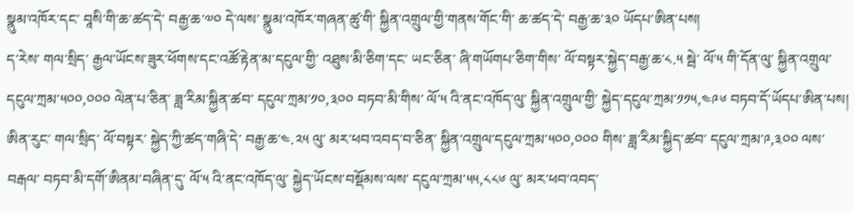སྣུམ་འཁོར་དང་ བཱསི་གི་ཆ་ཚད་དེ་ བརྒྱ་ཆ་༧༠ དེ་ལས་ སྣུམ་འཁོར་གཞན་ཚུ་གི་ སྐྱིན་འགྲུལ་གྱི་གནས་གོང་གི་ ཆ་ཚད་དེ་ བརྒྱ་ཆ་༣༠ ཡོདཔ་ཨིན་པས།
ད་རེས་ གལ་སྲིད་ རྒྱལ་ཡོངས་ཟུར་ཕོགས་དང་འཚོ་རྟེན་མ་དངུལ་གྱི་ འཐུས་མི་ཅིག་དང་ ཡང་ཅིན་ ཞི་གཡོགཔ་ཅིག་གིས་ ལོ་བསྟར་སྐྱེད་བརྒྱ་ཆ་༨.༥ སྦེ་ ལོ་༥ གི་དོན་ལུ་ སྐྱིན་འགྲུལ་དངུལ་ཀྲམ་༥༠༠,༠༠༠ ལེན་པ་ཅིན་ ཟླ་རིམ་སྐྱིན་ཚབ་ དངུལ་ཀྲམ་༡༠,༣༠༠ བཏབ་མི་གིས་ ལོ་༥ འི་ནང་འཁོད་ལུ་ སྐྱིན་འགྲུལ་གྱི་ སྐྱེད་དངུལ་ཀྲམ་༡༡༥,༤༩༦ བཏབ་དོ་ཡོདཔ་ཨིན་པས།
ཨིན་རུང་ གལ་སྲིད་ ལོ་བསྟར་ སྐྱེད་ཀྱི་ཚད་གཞི་དེ་ བརྒྱ་ཆ་༤.༢༥ ལུ་ མར་ཕབ་འབད་བ་ཅིན་ སྐྱིན་འགྲུལ་དངུལ་ཀྲམ་༥༠༠,༠༠༠ གིས་ ཟླ་རིམ་སྐྱིད་ཚབ་ དངུལ་ཀྲམ་༩,༣༠༠ ལས་བརྒལ་ བཏབ་མི་དགོ་ཨིནམ་བཞིན་དུ་ ལོ་༥ འི་ནང་འཁོད་ལུ་ སྐྱེད་ཡོངས་བསྡོམས་ལས་ དངུལ་ཀྲམ་༥༥,༨༨༦ ལུ་ མར་ཕབ་འབད་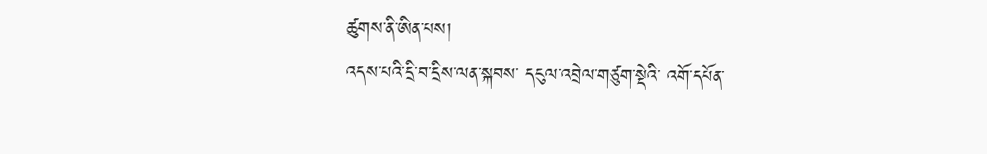ཚུགས་ནི་ཨིན་པས།
འདས་པའི་དྲི་བ་དྲིས་ལན་སྐབས་ དངུལ་འབྲེལ་གཙུག་སྡེའི་ འགོ་དཔོན་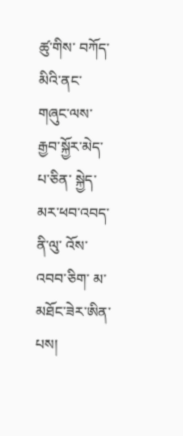ཚུ་གིས་ བཀོད་མིའི་ནང་ གཞུང་ལས་ རྒྱབ་སྐྱོར་མེད་པ་ཅིན་ སྐྱེད་མར་ཕབ་འབད་ནི་ལུ་ འོས་འབབ་ཅིག་ མ་མཐོང་ཟེར་ཨིན་པས།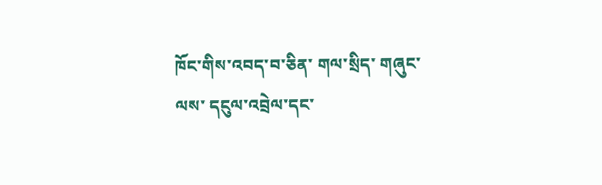ཁོང་གིས་འབད་བ་ཅིན་ གལ་སྲིད་ གཞུང་ལས་ དངུལ་འབྲེལ་དང་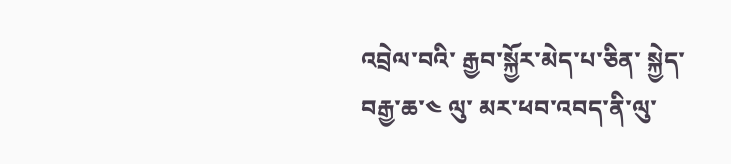འབྲེལ་བའི་ རྒྱབ་སྐྱོར་མེད་པ་ཅིན་ སྐྱེད་བརྒྱ་ཆ་༤ ལུ་ མར་ཕབ་འབད་ནི་ལུ་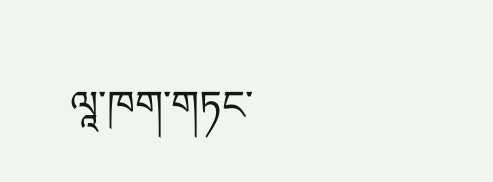ལཱ་ཁག་གཏང་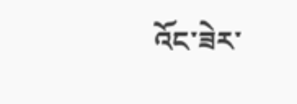འོང་ཟེར་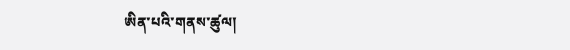ཨིན་པའི་གནས་ཚུལ།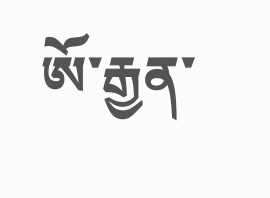ཨོ་རྒྱན་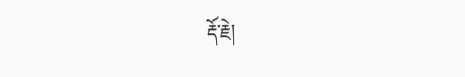རྡོ་རྗེ།